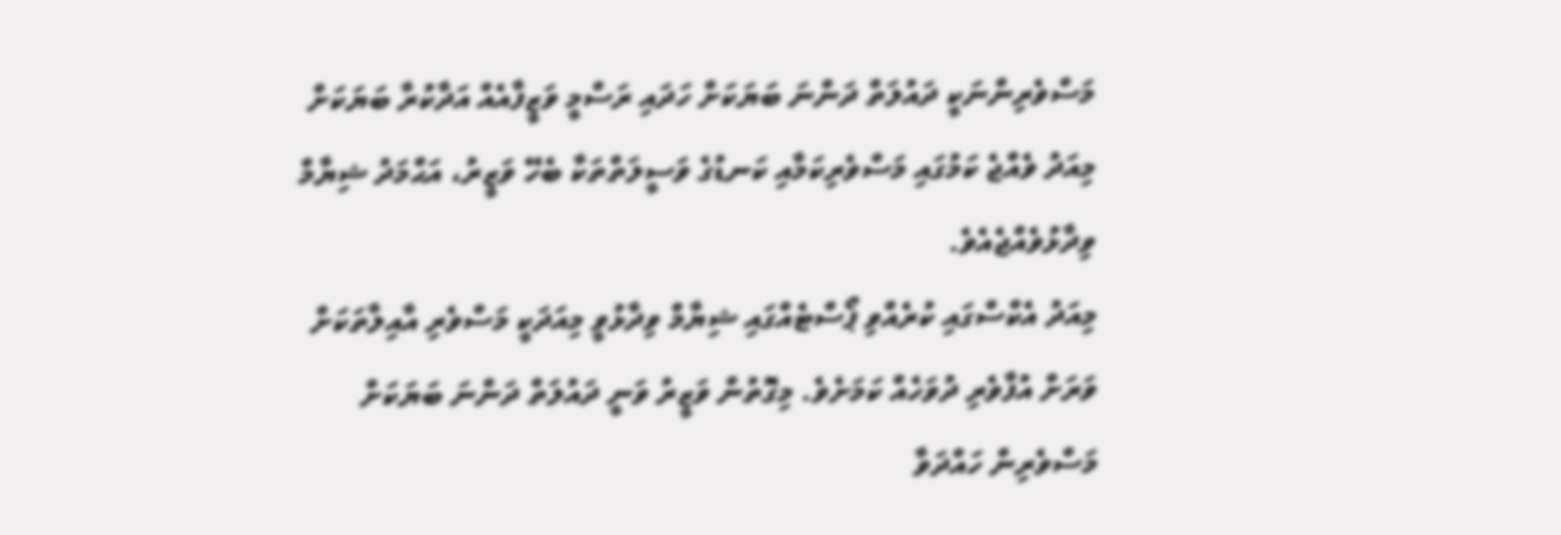މަސްވެރިންނަކީ ދައުލަތް ދަންނަ ބަޔަކަށް ހަދައި ރަސްމީ ވަޒީފާއެއް އަދާކުރާ ބަޔަކަށް މިއަދު ވެއްޖެ ކަމުގައި މަސްވެރިކަމާއި ކަނޑުގެ ވަސީލަތްތަކާ ބެހޭ ވަޒީރު، އަޙްމަދު ޝިޔާމް ވިދާޅުވެއްޖެއެވެ.
މިއަދު އެކްސްގައި ކުރެއްވި ޕޯސްޓެއްގައި ޝިޔާމް ވިދާޅުވީ މިއަދަކީ މަސްވެރި އާއިލާތަކަށް ވަރަށް އުފާވެރި ދުވަހެއް ކަމަށެވެ. މިގޮތުން ވަޒީރު ވަނީ ދައުލަތް ދަންނަ ބަޔަކަށް މަސްވެރިން ހައްދަވާ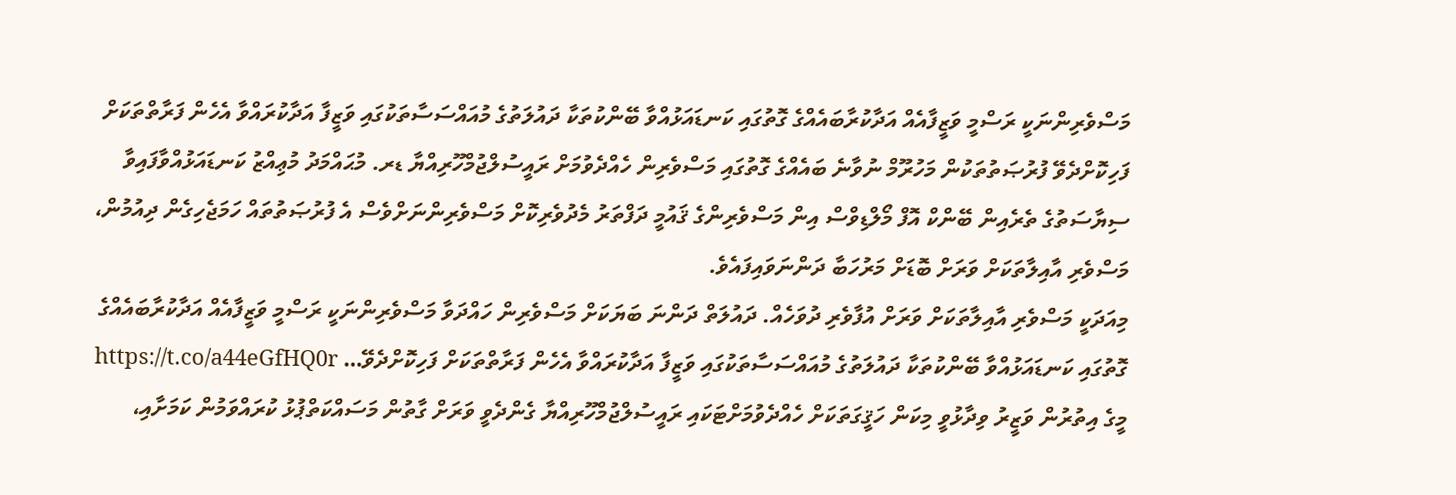މަސްވެރިންނަކީ ރަސްމީ ވަޒީފާއެއް އަދާކުރާބައެއްގެ ގޮތުގައި ކަނޑައަޅުއްވާ ބޭންކުތަކާ ދައުލަތުގެ މުއައްސަސާތަކުގައި ވަޒީފާ އަދާކުރައްވާ އެހެން ފަރާތްތަކަށް ފަހިކޮށްދެވޭ ފުރުޞަތުތަކުން މަހުރޫމް ނުވާނެ ބައެއްގެ ގޮތުގައި މަސްވެރިން ހެއްދެވުމަށް ރައީސުލްޖުމްހޫރިއްޔާ ޑރ. މުޙައްމަދު މުޢިއްޒު ކަނޑައަޅުއްވާފައިވާ ސިޔާސަތުގެ ތެރެއިން ބޭންކް އޮފް މޯލްޑިވްސް އިން މަސްވެރިންގެ ޤައުމީ ދަފްތަރު މެދުވެރިކޮށް މަސްވެރިންނަށްވެސް އެ ފުރުޞަތުތައް ހަމަޖެހިގެން ދިއުމުން، މަސްވެރި އާއިލާތަކަށް ވަރަށް ބޮޑަށް މަރުހަބާ ދަންނަވައިފައެވެ.
މިއަދަކީ މަސްވެރި އާއިލާތަކަށް ވަރަށް އުފާވެރި ދުވަހެއް. ދައުލަތް ދަންނަ ބަޔަކަށް މަސްވެރިން ހައްދަވާ މަސްވެރިންނަކީ ރަސްމީ ވަޒީފާއެއް އަދާކުރާބައެއްގެ ގޮތުގައި ކަނޑައަޅުއްވާ ބޭންކުތަކާ ދައުލަތުގެ މުއައްސަސާތަކުގައި ވަޒީފާ އަދާކުރައްވާ އެހެން ފަރާތްތަކަށް ފަހިކޮށްދެވޭ… https://t.co/a44eGfHQ0r
މީގެ އިތުރުން ވަޒީރު ވިދާޅުވީ މިކަން ހަޤީގަތަކަށް ހެއްދެވުމަށްޓަކައި ރައީސުލްޖުމްހޫރިއްޔާ ގެންދެވީ ވަރަށް ގާތުން މަސައްކަތްޕުޅު ކުރައްވަމުން ކަމަށާއި،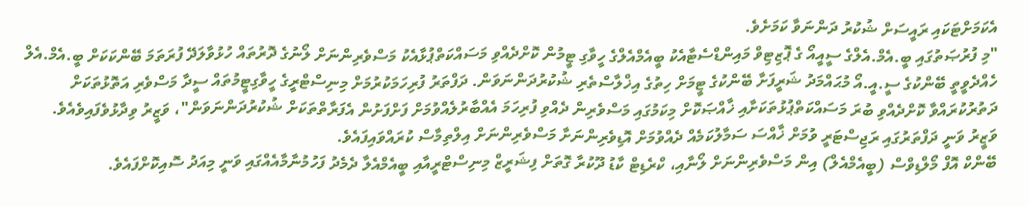އެކަމަށްޓަކައި ރައީސަށް ޝުކުރު ދަންނަވާ ކަމަށެވެ.
"މި ފުރުޞަތުގައި ބީ.އެމް.އެލްގެ ސީއީއޯ ގެ ޕޮޒިޓިވް މައިންޑްސެޓާއެކު ބީއެމްއެލްގެ ހީވާގި ޓީމުން ކޮށްދެއްވި މަސައްކަތްޕުޅާއެކު މަސްވެރިންނަށް ލޯނުގެ ދޮރުތައް ހުޅުވާލަދޭ ފުރަތަމަ ބޭންކަކަށް ބީ.އެމް.އެލް ހެއްދެވީތީ ބޭންކުގެ ސީ.އީ.އޯ މުޙައްމަދު ޝަރީފަށާ ބޭންކުގެ ޓީމަށް ހިތުގެ އިޚްލާސްތެރި ޝުކުރުދަންނަވަން. ދަފްތަރު ފުރިހަމަކުރުމަށް މިނިސްޓްރީގެ ހީވާގިޓީމުތައް ސީދާ މަސްވެރި އަތޮޅުތަކަށް ދަތުރުކުރައްވާ ކޮށްދެއްވި ބުރަ މަސައްކަތްޕުޅުތަކަށާއި ޚާއްޞަކޮށް މިކަމުގައި މަސްވެރިން ދެއްވި ފުރިހަމަ އެއްބާރުލެއްވުމަށް ފަށްފަށުން އެފަރާތްތަކަށް ޝުކުރުދަންނަވަން"، ވަޒީރު ވިދާޅުވެފައިވެއެވެ.
ވަޒީރު ވަނީ ދަފްތަރުގައި ރަޖިސްޓަރީ ވުމަށް ޚާއްސަ ސަމާލުކަމެއް ދެއްވުމަށް އޮޑިވެރިންނަށާ މަސްވެރިންނަށް އިލްތިމާސް ކުރައްވައިފައެވެ.
ބޭންކް އޮފް މޯލްޑިވްސް (ބީއެމްއެލް) އިން މަސްވެރިންނަށް ލޯނާއި، ކްރެޑިޓް ކާޑު ދޫކުރާ ގޮތަށް ފިޝަރީޒް މިނިސްޓްރީއާއި ބީއެމްއެލާ ދެމެދު ފަހުމުނާމާއެއްގައި ވަނީ މިއަދު ސޮއިކޮށްފައެވެ.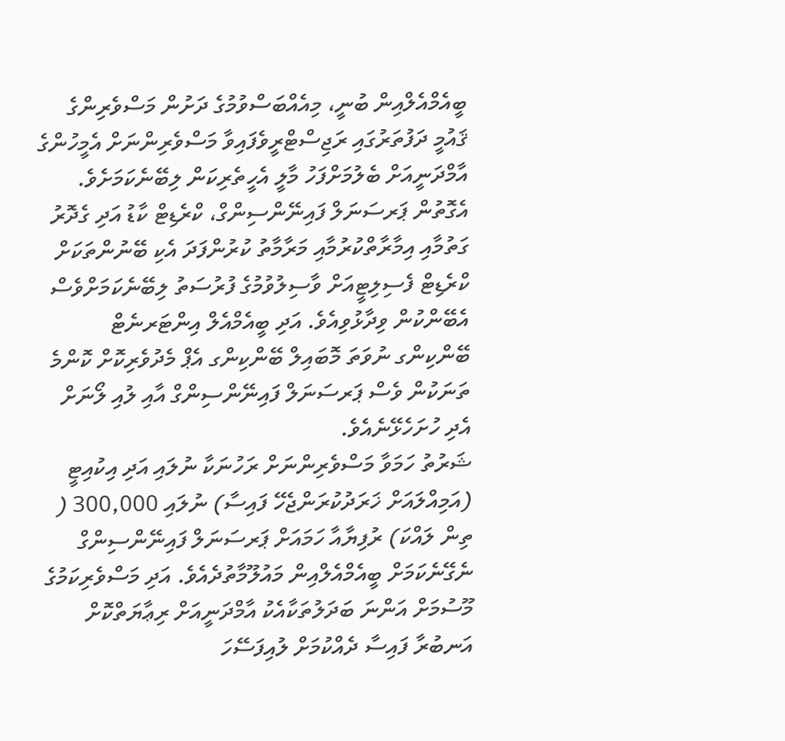ބީއެމްއެލްއިން ބުނީ، މިއެއްބަސްވުމުގެ ދަށުން މަސްވެރިންގެ ޤައުމީ ދަފުތަރުގައި ރަޖިސްޓްރީވެފައިވާ މަސްވެރިންނަށް އެމީހުންގެ އާމްދަނީއަށް ބެލުމަށްފަހު މާލީ އެހީތެރިކަން ލިބޭނެކަމަށެވެ. އެގޮތުން ޕަރސަނަލް ފައިނޭންސިންގް، ކްރެޑިޓް ކާޑު އަދި ގެދޮރު ގަތުމާއި އިމާރާތްކުރުމާއި މަރާމާތު ކުރުންފަދަ އެކި ބޭނުންތަކަށް ކްރެޑިޓް ފެސިލިޓީއަށް ވާސިލުވުމުގެ ފުރުސަތު ލިބޭނެކަމަށްވެސް އެބޭންކުން ވިދާޅުވިއެވެ. އަދި ބީއެމްއެލް އިންޓަރނެޓް ބޭންކިންގ ނުވަތަ މޮބައިލް ބޭންކިންގ އެޕް މެދުވެރިކޮށް ކޮންމެ ތަނަކުން ވެސް ޕަރސަނަލް ފައިނޭންސިންގް އާއި ލުއި ލޯނަށް އެދި ހުށަހެޅޭނެއެވެ.
ޝަރުތު ހަމަވާ މަސްވެރިންނަށް ރަހުނަކާ ނުލައި އަދި އިކުއިޓީ (އަމިއްލައަށް ޚަރަދުކުރަންޖެހޭ ފައިސާ) ނުލައި 300,000 ( ތިން ލައްކަ) ރުފިޔާއާ ހަމައަށް ޕަރސަނަލް ފައިނޭންސިންގް ނެގޭނެކަމަށް ބީއެމްއެލްއިން މައުލޫމާތުދެއެވެ. އަދި މަސްވެރިކަމުގެ މޫސުމަށް އަންނަ ބަދަލުތަކާއެކު އާމްދަނީއަށް ރިޢާޔަތްކޮށް އަނބުރާ ފައިސާ ދެއްކުމަށް ލުއިފަސޭހަ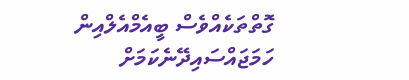ގޮތްތަކެއްވެސް ބީއެމްއެލްއިން ހަމަޖައްސައިދޭނެކަމަށް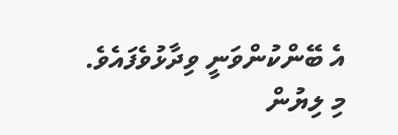އެ ބޭންކުންވަނީ ވިދާޅުވެފައެވެ.
މި ލިޔުން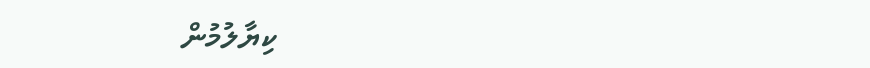ކިޔާލުމުން